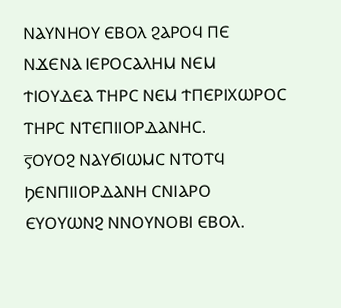ⲚⲀⲨⲚⲎⲞⲨ ⲈⲂⲞⲖ ϨⲀⲢⲞϤ ⲠⲈ ⲚϪⲈⲚⲀ ⲒⲈⲢⲞⲤⲀⲖⲎⲘ ⲚⲈⲘ ϮⲒⲞⲨⲆⲈⲀ ⲦⲎⲢⲤ ⲚⲈⲘ ϮⲠⲈⲢⲒⲬⲰⲢⲞⲤ ⲦⲎⲢⲤ ⲚⲦⲈⲠⲒⲒⲞⲢⲆⲀⲚⲎⲤ.
ⲋ̅ⲞⲨⲞϨ ⲚⲀⲨϬⲒⲰⲘⲤ ⲚⲦⲞⲦϤ ϦⲈⲚⲠⲒⲒⲞⲢⲆⲀⲚⲎ ⲤⲚⲒⲀⲢⲞ ⲈⲨⲞⲨⲰⲚϨ ⲚⲚⲞⲨⲚⲞⲂⲒ ⲈⲂⲞⲖ.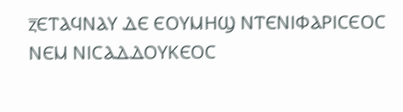ⲍ̅ⲈⲦⲀϤⲚⲀⲨ ⲆⲈ ⲈⲞⲨⲘⲎϢ ⲚⲦⲈⲚⲒⲪⲀⲢⲒⲤⲈⲞⲤ ⲚⲈⲘ ⲚⲒⲤⲀⲆⲆⲞⲨⲔⲈⲞⲤ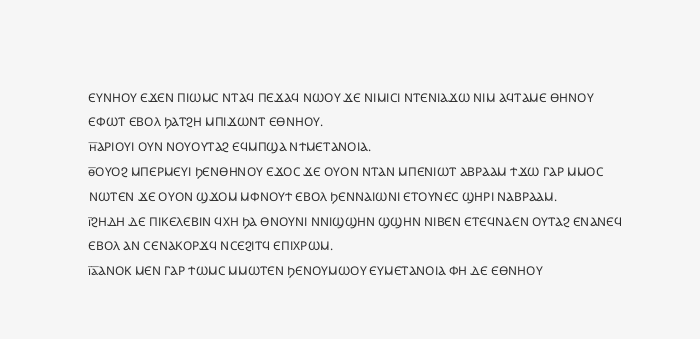ⲈⲨⲚⲎⲞⲨ ⲈϪⲈⲚ ⲠⲒⲰⲘⲤ ⲚⲦⲀϤ ⲠⲈϪⲀϤ ⲚⲰⲞⲨ ϪⲈ ⲚⲒⲘⲒⲤⲒ ⲚⲦⲈⲚⲒⲀϪⲰ ⲚⲒⲘ ⲀϤⲦⲀⲘⲈ ⲐⲎⲚⲞⲨ ⲈⲪⲰⲦ ⲈⲂⲞⲖ ϦⲀⲦϨⲎ ⲘⲠⲒϪⲰⲚⲦ ⲈⲐⲚⲎⲞⲨ.
ⲏ̅ⲀⲢⲒⲞⲨⲒ ⲞⲨⲚ ⲚⲞⲨⲞⲨⲦⲀϨ ⲈϤⲘⲠϢⲀ ⲚϮⲘⲈⲦⲀⲚⲞⲒⲀ.
ⲑ̅ⲞⲨⲞϨ ⲘⲠⲈⲢⲘⲈⲨⲒ ϦⲈⲚⲐⲎⲚⲞⲨ ⲈϪⲞⲤ ϪⲈ ⲞⲨⲞⲚ ⲚⲦⲀⲚ ⲘⲠⲈⲚⲒⲰⲦ ⲀⲂⲢⲀⲀⲘ ϮϪⲰ ⲄⲀⲢ ⲘⲘⲞⲤ ⲚⲰⲦⲈⲚ ϪⲈ ⲞⲨⲞⲚ ϢϪⲞⲘ ⲘⲪⲚⲞⲨϮ ⲈⲂⲞⲖ ϦⲈⲚⲚⲀⲒⲰⲚⲒ ⲈⲦⲞⲨⲚⲈⲤ ϢⲎⲢⲒ ⲚⲀⲂⲢⲀⲀⲘ.
ⲓ̅ϨⲎⲆⲎ ⲆⲈ ⲠⲒⲔⲈⲖⲈⲂⲒⲚ ϤⲬⲎ ϦⲀ ⲐⲚⲞⲨⲚⲒ ⲚⲚⲒϢϢⲎⲚ ϢϢⲎⲚ ⲚⲒⲂⲈⲚ ⲈⲦⲈϤⲚⲀⲈⲚ ⲞⲨⲦⲀϨ ⲈⲚⲀⲚⲈϤ ⲈⲂⲞⲖ ⲀⲚ ⲤⲈⲚⲀⲔⲞⲢϪϤ ⲚⲤⲈϨⲒⲦϤ ⲈⲠⲒⲬⲢⲰⲘ.
ⲓ̅ⲁ̅ⲀⲚⲞⲔ ⲘⲈⲚ ⲄⲀⲢ ϮⲰⲘⲤ ⲘⲘⲰⲦⲈⲚ ϦⲈⲚⲞⲨⲘⲰⲞⲨ ⲈⲨⲘⲈⲦⲀⲚⲞⲒⲀ ⲪⲎ ⲆⲈ ⲈⲐⲚⲎⲞⲨ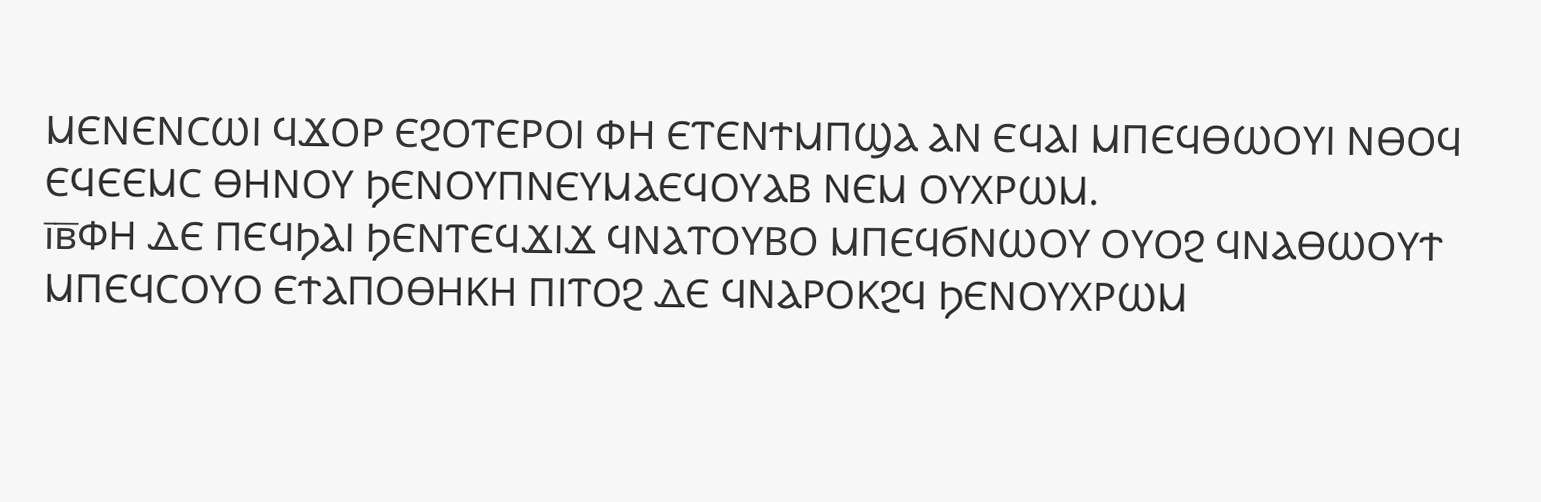ⲘⲈⲚⲈⲚⲤⲰⲒ ϤϪⲞⲢ ⲈϨⲞⲦⲈⲢⲞⲒ ⲪⲎ ⲈⲦⲈⲚϮⲘⲠϢⲀ ⲀⲚ ⲈϤⲀⲒ ⲘⲠⲈϤⲐⲰⲞⲨⲒ ⲚⲐⲞϤ ⲈϤⲈⲈⲘⲤ ⲐⲎⲚⲞⲨ ϦⲈⲚⲞⲨⲠⲚⲈⲨⲘⲀⲈϤⲞⲨⲀⲂ ⲚⲈⲘ ⲞⲨⲬⲢⲰⲘ.
ⲓ̅ⲃ̅ⲪⲎ ⲆⲈ ⲠⲈϤϦⲀⲒ ϦⲈⲚⲦⲈϤϪⲒϪ ϤⲚⲀⲦⲞⲨⲂⲞ ⲘⲠⲈϤϬⲚⲰⲞⲨ ⲞⲨⲞϨ ϤⲚⲀⲐⲰⲞⲨϮ ⲘⲠⲈϤⲤⲞⲨⲞ ⲈϮⲀⲠⲞⲐⲎⲔⲎ ⲠⲒⲦⲞϨ ⲆⲈ ϤⲚⲀⲢⲞⲔϨϤ ϦⲈⲚⲞⲨⲬⲢⲰⲘ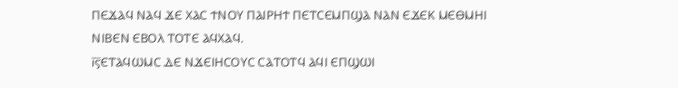ⲠⲈϪⲀϤ ⲚⲀϤ ϪⲈ ⲬⲀⲤ ϮⲚⲞⲨ ⲠⲀⲒⲢⲎϮ ⲠⲈⲦⲤⲈⲘⲠϢⲀ ⲚⲀⲚ ⲈϪⲈⲔ ⲘⲈⲐⲘⲎⲒ ⲚⲒⲂⲈⲚ ⲈⲂⲞⲖ ⲦⲞⲦⲈ ⲀϤⲬⲀϤ.
ⲓ̅ⲋ̅ⲈⲦⲀϤⲰⲘⲤ ⲆⲈ ⲚϪⲈⲒⲎⲤⲞⲨⲤ ⲤⲀⲦⲞⲦϤ ⲀϤⲒ ⲈⲠϢⲰⲒ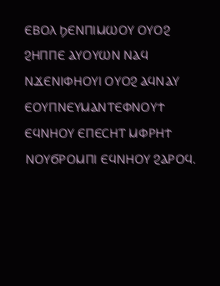ⲈⲂⲞⲖ ϦⲈⲚⲠⲒⲘⲰⲞⲨ ⲞⲨⲞϨ ϨⲎⲠⲠⲈ ⲀⲨⲞⲨⲰⲚ ⲚⲀϤ ⲚϪⲈⲚⲒⲪⲎⲞⲨⲒ ⲞⲨⲞϨ ⲀϤⲚⲀⲨ ⲈⲞⲨⲠⲚⲈⲨⲘⲀⲚⲦⲈⲪⲚⲞⲨϮ ⲈϤⲚⲎⲞⲨ ⲈⲠⲈⲤⲎⲦ ⲘⲪⲢⲎϮ ⲚⲞⲨϬⲢⲞⲘⲠⲒ ⲈϤⲚⲎⲞⲨ ϨⲀⲢⲞϤ.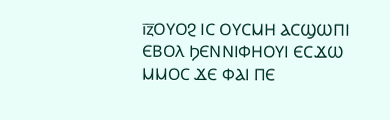ⲓ̅ⲍ̅ⲞⲨⲞϨ ⲒⲤ ⲞⲨⲤⲘⲎ ⲀⲤϢⲰⲠⲒ ⲈⲂⲞⲖ ϦⲈⲚⲚⲒⲪⲎⲞⲨⲒ ⲈⲤϪⲰ ⲘⲘⲞⲤ ϪⲈ ⲪⲀⲒ ⲠⲈ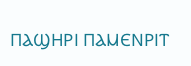ⲠⲀϢⲎⲢⲒ ⲠⲀⲘⲈⲚⲢⲒⲦ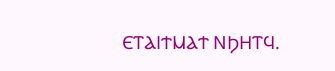ⲈⲦⲀⲒϮⲘⲀϮ ⲚϦⲎⲦϤ.